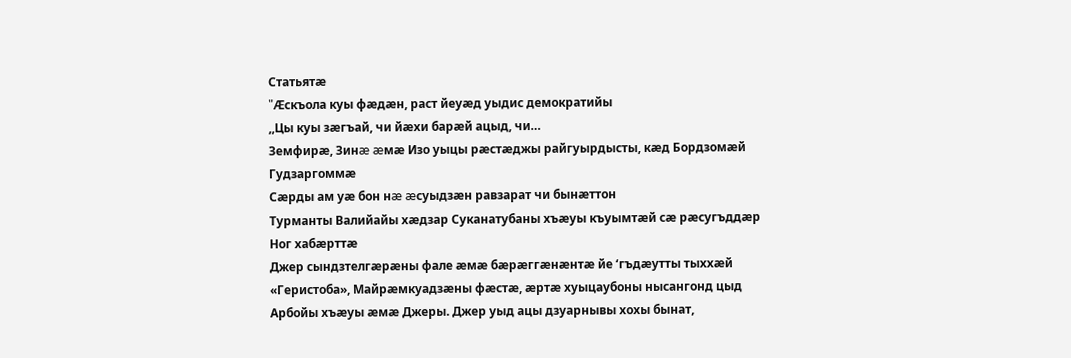Статьятæ
"Æскъола куы фæдæн, раст йеуæд уыдис демократийы
,,Цы куы зæгъай, чи йæхи барæй ацыд, чи…
Земфирæ, Зинæ æмæ Изо уыцы рæстæджы райгуырдысты, кæд Бордзомæй
Гудзаргоммæ
Сæрды ам уæ бон нæ æсуыдзæн равзарат чи бынæттон
Турманты Валийайы хæдзар Суканатубаны хъæуы къуымтæй сæ рæсугъддæр
Ног хабæрттæ
Джер сындзтелгæрæны фале æмæ бæрæггæнæнтæ йе ‘гъдæутты тыххæй
«Геристоба», Майрæмкуадзæны фæстæ, æртæ хуыцаубоны нысангонд цыд
Арбойы хъæуы æмæ Джеры. Джер уыд ацы дзуарнывы хохы бынат,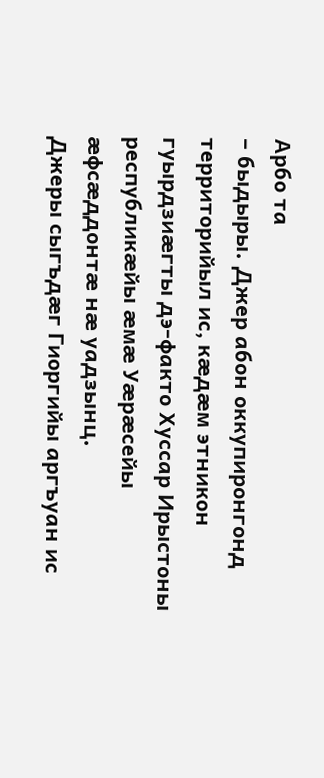Арбо та
– быдыры. Джер абон оккупиронгонд территорийыл ис, кæдæм этникон
гуырдзиæгты дэ-факто Хуссар Ирыстоны республикæйы æмæ Уæрæсейы
æфсæддонтæ нæ уадзынц.
Джеры сыгъдæг Гиоргийы аргъуан ис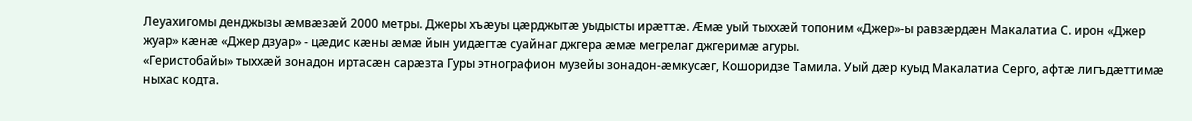Леуахигомы денджызы æмвæзæй 2000 метры. Джеры хъæуы цæрджытæ уыдысты ирæттæ. Æмæ уый тыххæй топоним «Джер»-ы равзæрдæн Макалатиа С. ирон «Джер жуар» кæнæ «Джер дзуар» - цæдис кæны æмæ йын уидæгтæ суайнаг джгера æмæ мегрелаг джгеримæ агуры.
«Геристобайы» тыххæй зонадон иртасæн сарæзта Гуры этнографион музейы зонадон-æмкусæг, Кошоридзе Тамила. Уый дæр куыд Макалатиа Серго, афтæ лигъдæттимæ ныхас кодта.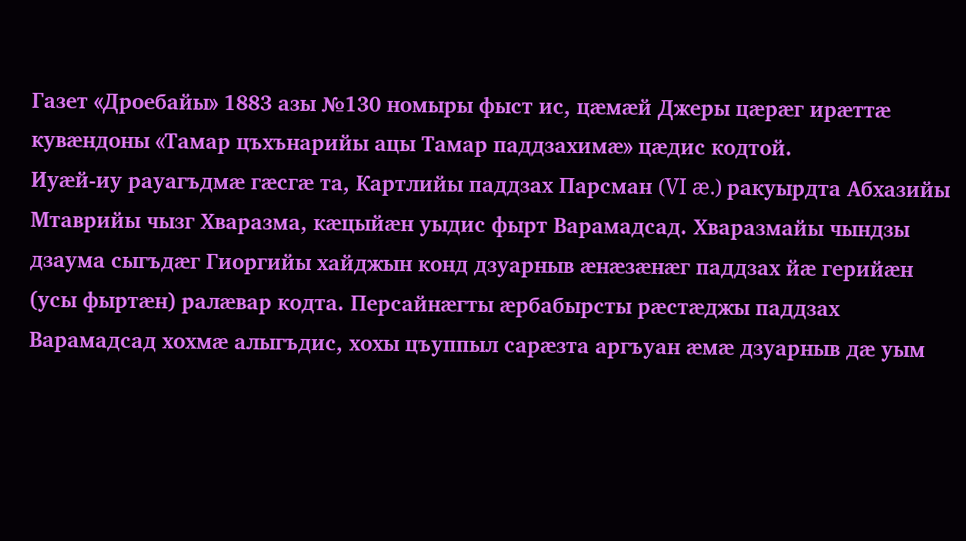Газет «Дроебайы» 1883 азы №130 номыры фыст ис, цæмæй Джеры цæрæг ирæттæ кувæндоны «Тамар цъхънарийы ацы Тамар паддзахимæ» цæдис кодтой.
Иуæй-иу рауагъдмæ гæсгæ та, Картлийы паддзах Парсман (VI æ.) ракуырдта Абхазийы Мтаврийы чызг Хваразма, кæцыйæн уыдис фырт Варамадсад. Хваразмайы чындзы дзаума сыгъдæг Гиоргийы хайджын конд дзуарныв æнæзæнæг паддзах йæ герийæн (усы фыртæн) ралæвар кодта. Персайнæгты æрбабырсты рæстæджы паддзах Варамадсад хохмæ алыгъдис, хохы цъуппыл сарæзта аргъуан æмæ дзуарныв дæ уым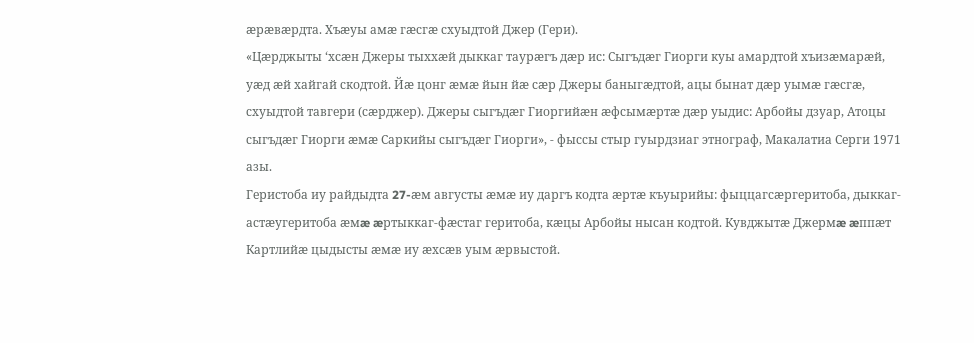æрæвæрдта. Хъæуы амæ гæсгæ схуыдтой Джер (Гери).
«Цæрджыты ‘хсæн Джеры тыххæй дыккаг таурæгъ дæр ис: Сыгъдæг Гиорги куы амардтой хъизæмарæй, уæд æй хайгай скодтой. Йæ цонг æмæ йын йæ сæр Джеры баныгæдтой, ацы бынат дæр уымæ гæсгæ, схуыдтой тавгери (сæрджер). Джеры сыгъдæг Гиоргийæн æфсымæртæ дæр уыдис: Арбойы дзуар, Атоцы сыгъдæг Гиорги æмæ Саркийы сыгъдæг Гиорги», - фыссы стыр гуырдзиаг этнограф, Макалатиа Серги 1971 азы.
Геристоба иу райдыдта 27-æм августы æмæ иу даргъ кодта æртæ къуырийы: фыццагсæргеритоба, дыккаг-астæугеритоба æмæ æртыккаг-фæстаг геритоба, кæцы Арбойы нысан кодтой. Кувджытæ Джермæ æппæт Картлийæ цыдысты æмæ иу æхсæв уым æрвыстой.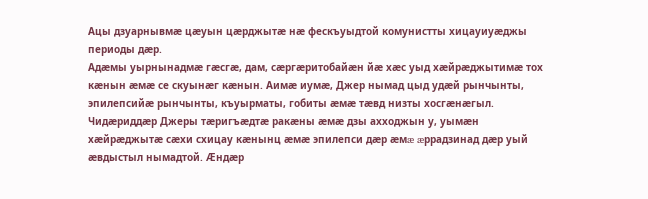Ацы дзуарнывмæ цæуын цæрджытæ нæ фескъуыдтой комунистты хицауиуæджы периоды дæр.
Адæмы уырнынадмæ гæсгæ, дам, сæргæритобайæн йæ хæс уыд хæйрæджытимæ тох кæнын æмæ се скуынæг кæнын. Аимæ иумæ, Джер нымад цыд удæй рынчынты, эпилепсийæ рынчынты, къуырматы, гобиты æмæ тæвд низты хосгæнæгыл. Чидæриддæр Джеры тæригъæдтæ ракæны æмæ дзы ахходжын у, уымæн хæйрæджытæ сæхи схицау кæнынц æмæ эпилепси дæр æмæ æррадзинад дæр уый æвдыстыл нымадтой. Æндæр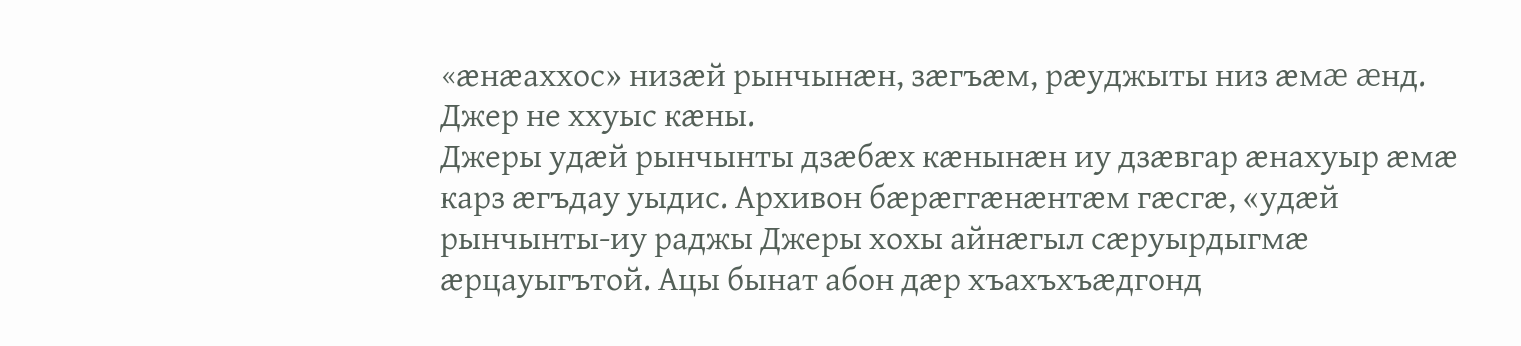«æнæаххос» низæй рынчынæн, зæгъæм, рæуджыты низ æмæ æнд. Джер не ххуыс кæны.
Джеры удæй рынчынты дзæбæх кæнынæн иу дзæвгар æнахуыр æмæ карз æгъдау уыдис. Архивон бæрæггæнæнтæм гæсгæ, «удæй рынчынты-иу раджы Джеры хохы айнæгыл сæруырдыгмæ æрцауыгътой. Ацы бынат абон дæр хъахъхъæдгонд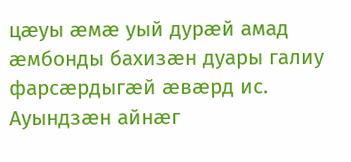цæуы æмæ уый дурæй амад æмбонды бахизæн дуары галиу фарсæрдыгæй æвæрд ис. Ауындзæн айнæг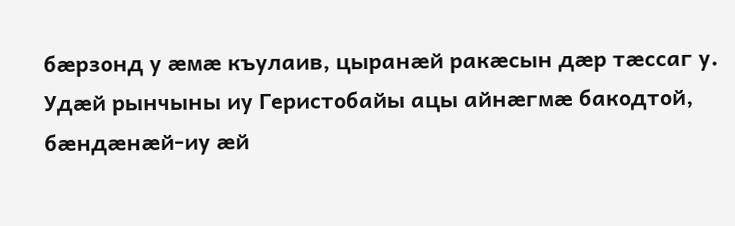бæрзонд у æмæ къулаив, цыранæй ракæсын дæр тæссаг у. Удæй рынчыны иу Геристобайы ацы айнæгмæ бакодтой, бæндæнæй-иу æй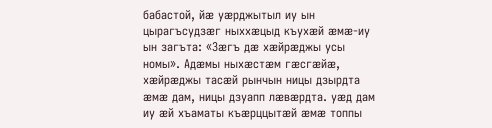бабастой, йæ уæрджытыл иу ын цырагъсудзæг ныххæцыд къухæй æмæ-иу ын загъта: «Зæгъ дæ хæйрæджы усы номы». Адæмы ныхæстæм гæсгæйæ, хæйрæджы тасæй рынчын ницы дзырдта æмæ дам, ницы дзуапп лæвæрдта. уæд дам иу æй хъаматы къæрццытæй æмæ топпы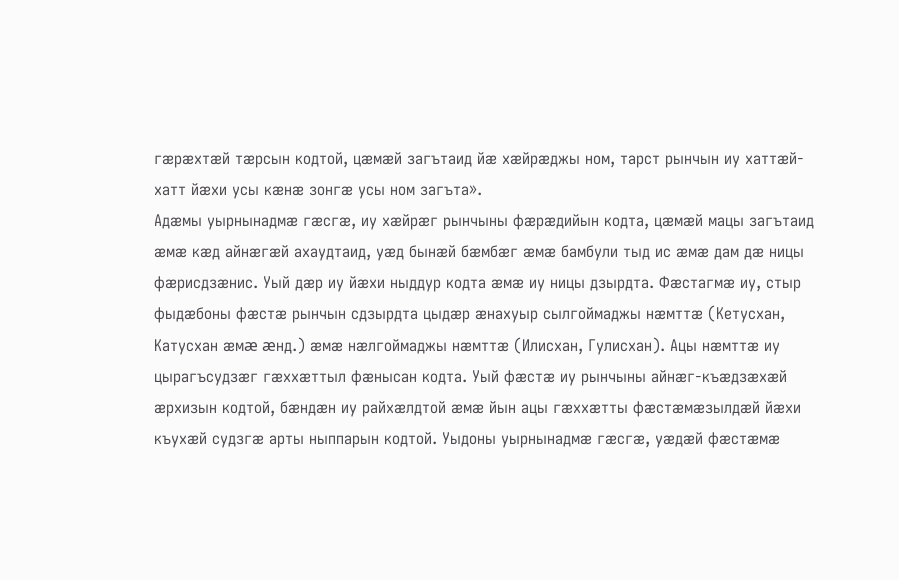гæрæхтæй тæрсын кодтой, цæмæй загътаид йæ хæйрæджы ном, тарст рынчын иу хаттæй-хатт йæхи усы кæнæ зонгæ усы ном загъта».
Адæмы уырнынадмæ гæсгæ, иу хæйрæг рынчыны фæрæдийын кодта, цæмæй мацы загътаид æмæ кæд айнæгæй ахаудтаид, уæд бынæй бæмбæг æмæ бамбули тыд ис æмæ дам дæ ницы фæрисдзæнис. Уый дæр иу йæхи ныддур кодта æмæ иу ницы дзырдта. Фæстагмæ иу, стыр фыдæбоны фæстæ рынчын сдзырдта цыдæр æнахуыр сылгоймаджы нæмттæ (Кетусхан, Катусхан æмæ æнд.) æмæ нæлгоймаджы нæмттæ (Илисхан, Гулисхан). Ацы нæмттæ иу цырагъсудзæг гæххæттыл фæнысан кодта. Уый фæстæ иу рынчыны айнæг-къæдзæхæй æрхизын кодтой, бæндæн иу райхæлдтой æмæ йын ацы гæххæтты фæстæмæзылдæй йæхи къухæй судзгæ арты ныппарын кодтой. Уыдоны уырнынадмæ гæсгæ, уæдæй фæстæмæ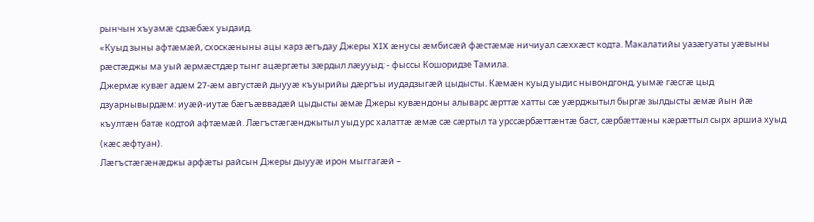рынчын хъуамæ сдзæбæх уыдаид.
«Куыд зыны афтæмæй, схоскæныны ацы карз æгъдау Джеры XIX æнусы æмбисæй фæстæмæ ничиуал сæххæст кодта. Макалатийы уазæгуаты уæвыны рæстæджы ма уый æрмæстдæр тынг ацæргæты зæрдыл лæууыд: - фыссы Кошоридзе Тамила.
Джермæ кувæг адæм 27-æм августæй дыууæ къуырийы дæргъы иудадзыгæй цыдысты. Кæмæн куыд уыдис нывондгонд, уымæ гæсгæ цыд дзуарнывырдæм: иуæй-иутæ бæгъæввадæй цыдысты æмæ Джеры кувæндоны алыварс æрттæ хатты сæ уæрджытыл быргæ зылдысты æмæ йын йæ къултæн батæ кодтой афтæмæй. Лæгъстæгæнджытыл уыд урс халаттæ æмæ сæ сæртыл та урссæрбæттæнтæ баст, сæрбæттæны кæрæттыл сырх аршиа хуыд (кæс æфтуан).
Лæгъстæгæнæджы арфæты райсын Джеры дыууæ ирон мыггагæй –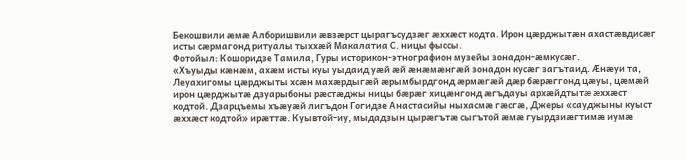Бекошвили æмæ Алборишвили æвзæрст цырагъсудзæг æххæст кодта. Ирон цæрджытæн ахастæвдисæг исты сæрмагонд ритуалы тыххæй Макалатиа С. ницы фыссы.
Фотойыл: Кошоридзе Тамила, Гуры историкон-этнографион музейы зонадон-æмкусæг.
«Хъуыды кæнæм, ахæм исты куы уыдаид уæй æй æнæмæнгæй зонадон кусæг загътаид. Æнæуи та, Леуахигомы цæрджыты хсæн махæрдыгæй æрымбырдгонд æрмæгæй дæр бæрæггонд цæуы, цæмæй ирон цæрджытæ дзуарыбоны рæстæджы ницы бæрæг хицæнгонд æгъдауы архæйдтытæ æххæст кодтой. Дзарцъемы хъæуæй лигъдон Гогидзе Анастасийы ныхасмæ гæсгæ, Джеры «сауджыны куыст æххæст кодтой» ирæттæ. Куывтой-иу, мыдадзын цырæгътæ сыгътой æмæ гуырдзиæгтимæ иумæ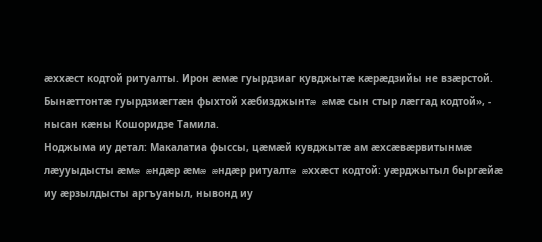æххæст кодтой ритуалты. Ирон æмæ гуырдзиаг кувджытæ кæрæдзийы не взæрстой. Бынæттонтæ гуырдзиæгтæн фыхтой хæбизджынтæ æмæ сын стыр лæггад кодтой», - нысан кæны Кошоридзе Тамила.
Ноджыма иу детал: Макалатиа фыссы, цæмæй кувджытæ ам æхсæвæрвитынмæ лæууыдысты æмæ æндæр æмæ æндæр ритуалтæ æххæст кодтой: уæрджытыл быргæйæ иу æрзылдысты аргъуаныл, нывонд иу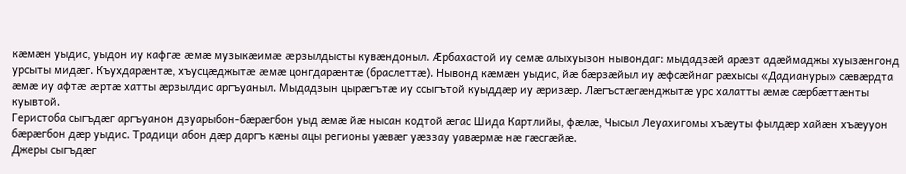кæмæн уыдис, уыдон иу кафгæ æмæ музыкæимæ æрзылдысты кувæндоныл. Æрбахастой иу семæ алыхуызон нывондаг: мыдадзæй арæзт адæймаджы хуызæнгонд урсыты мидæг. Къухдарæнтæ, хъусцæджытæ æмæ цонгдарæнтæ (браслеттæ). Нывонд кæмæн уыдис, йæ бæрзæйыл иу æфсæйнаг рæхысы «Дадиануры» сæвæрдта æмæ иу афтæ æртæ хатты æрзылдис аргъуаныл. Мыдадзын цырæгътæ иу ссыгътой куыддæр иу æризæр. Лæгъстæгæнджытæ урс халатты æмæ сæрбæттæнты куывтой.
Геристоба сыгъдæг аргъуанон дзуарыбон-бæрæгбон уыд æмæ йæ нысан кодтой æгас Шида Картлийы, фæлæ, Чысыл Леуахигомы хъæуты фылдæр хайæн хъæууон бæрæгбон дæр уыдис. Традици абон дæр даргъ кæны ацы регионы уæвæг уæззау уавæрмæ нæ гæсгæйæ.
Джеры сыгъдæг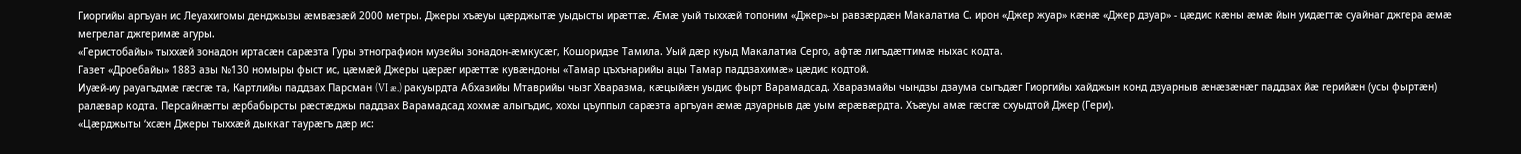Гиоргийы аргъуан ис Леуахигомы денджызы æмвæзæй 2000 метры. Джеры хъæуы цæрджытæ уыдысты ирæттæ. Æмæ уый тыххæй топоним «Джер»-ы равзæрдæн Макалатиа С. ирон «Джер жуар» кæнæ «Джер дзуар» - цæдис кæны æмæ йын уидæгтæ суайнаг джгера æмæ мегрелаг джгеримæ агуры.
«Геристобайы» тыххæй зонадон иртасæн сарæзта Гуры этнографион музейы зонадон-æмкусæг, Кошоридзе Тамила. Уый дæр куыд Макалатиа Серго, афтæ лигъдæттимæ ныхас кодта.
Газет «Дроебайы» 1883 азы №130 номыры фыст ис, цæмæй Джеры цæрæг ирæттæ кувæндоны «Тамар цъхънарийы ацы Тамар паддзахимæ» цæдис кодтой.
Иуæй-иу рауагъдмæ гæсгæ та, Картлийы паддзах Парсман (VI æ.) ракуырдта Абхазийы Мтаврийы чызг Хваразма, кæцыйæн уыдис фырт Варамадсад. Хваразмайы чындзы дзаума сыгъдæг Гиоргийы хайджын конд дзуарныв æнæзæнæг паддзах йæ герийæн (усы фыртæн) ралæвар кодта. Персайнæгты æрбабырсты рæстæджы паддзах Варамадсад хохмæ алыгъдис, хохы цъуппыл сарæзта аргъуан æмæ дзуарныв дæ уым æрæвæрдта. Хъæуы амæ гæсгæ схуыдтой Джер (Гери).
«Цæрджыты ‘хсæн Джеры тыххæй дыккаг таурæгъ дæр ис: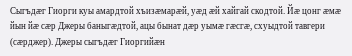Сыгъдæг Гиорги куы амардтой хъизæмарæй, уæд æй хайгай скодтой. Йæ цонг æмæ йын йæ сæр Джеры баныгæдтой, ацы бынат дæр уымæ гæсгæ, схуыдтой тавгери (сæрджер). Джеры сыгъдæг Гиоргийæн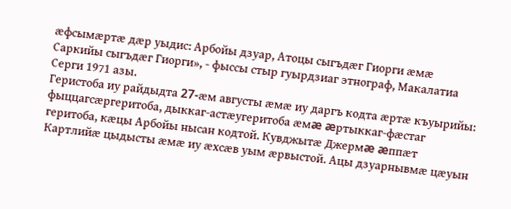æфсымæртæ дæр уыдис: Арбойы дзуар, Атоцы сыгъдæг Гиорги æмæ Саркийы сыгъдæг Гиорги», - фыссы стыр гуырдзиаг этнограф, Макалатиа Серги 1971 азы.
Геристоба иу райдыдта 27-æм августы æмæ иу даргъ кодта æртæ къуырийы: фыццагсæргеритоба, дыккаг-астæугеритоба æмæ æртыккаг-фæстаг геритоба, кæцы Арбойы нысан кодтой. Кувджытæ Джермæ æппæт Картлийæ цыдысты æмæ иу æхсæв уым æрвыстой. Ацы дзуарнывмæ цæуын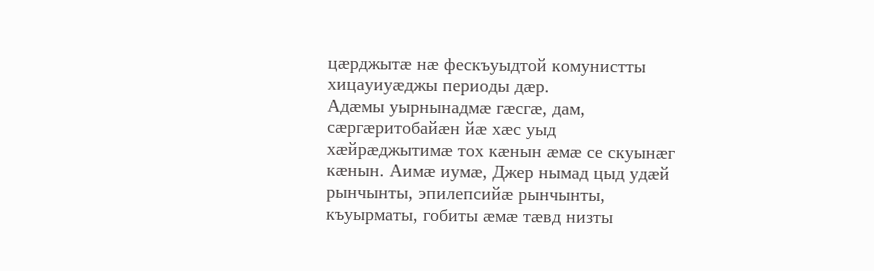цæрджытæ нæ фескъуыдтой комунистты хицауиуæджы периоды дæр.
Адæмы уырнынадмæ гæсгæ, дам, сæргæритобайæн йæ хæс уыд хæйрæджытимæ тох кæнын æмæ се скуынæг кæнын. Аимæ иумæ, Джер нымад цыд удæй рынчынты, эпилепсийæ рынчынты, къуырматы, гобиты æмæ тæвд низты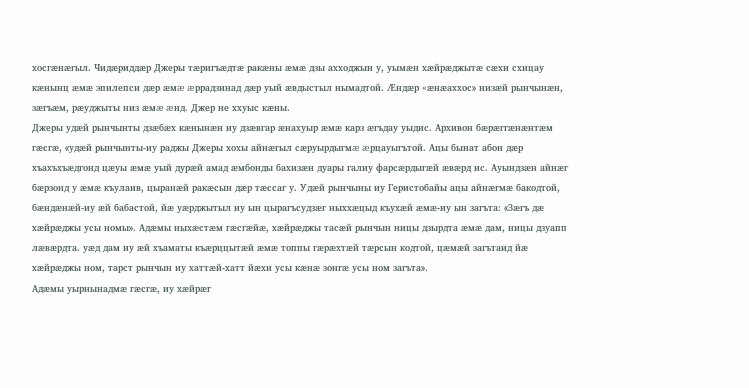хосгæнæгыл. Чидæриддæр Джеры тæригъæдтæ ракæны æмæ дзы ахходжын у, уымæн хæйрæджытæ сæхи схицау кæнынц æмæ эпилепси дæр æмæ æррадзинад дæр уый æвдыстыл нымадтой. Æндæр «æнæаххос» низæй рынчынæн, зæгъæм, рæуджыты низ æмæ æнд. Джер не ххуыс кæны.
Джеры удæй рынчынты дзæбæх кæнынæн иу дзæвгар æнахуыр æмæ карз æгъдау уыдис. Архивон бæрæггæнæнтæм гæсгæ, «удæй рынчынты-иу раджы Джеры хохы айнæгыл сæруырдыгмæ æрцауыгътой. Ацы бынат абон дæр хъахъхъæдгонд цæуы æмæ уый дурæй амад æмбонды бахизæн дуары галиу фарсæрдыгæй æвæрд ис. Ауындзæн айнæг бæрзонд у æмæ къулаив, цыранæй ракæсын дæр тæссаг у. Удæй рынчыны иу Геристобайы ацы айнæгмæ бакодтой, бæндæнæй-иу æй бабастой, йæ уæрджытыл иу ын цырагъсудзæг ныххæцыд къухæй æмæ-иу ын загъта: «Зæгъ дæ хæйрæджы усы номы». Адæмы ныхæстæм гæсгæйæ, хæйрæджы тасæй рынчын ницы дзырдта æмæ дам, ницы дзуапп лæвæрдта. уæд дам иу æй хъаматы къæрццытæй æмæ топпы гæрæхтæй тæрсын кодтой, цæмæй загътаид йæ хæйрæджы ном, тарст рынчын иу хаттæй-хатт йæхи усы кæнæ зонгæ усы ном загъта».
Адæмы уырнынадмæ гæсгæ, иу хæйрæг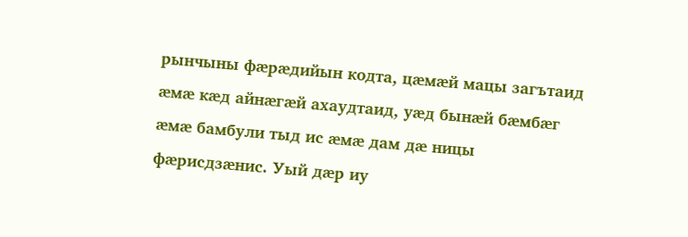рынчыны фæрæдийын кодта, цæмæй мацы загътаид æмæ кæд айнæгæй ахаудтаид, уæд бынæй бæмбæг æмæ бамбули тыд ис æмæ дам дæ ницы фæрисдзæнис. Уый дæр иу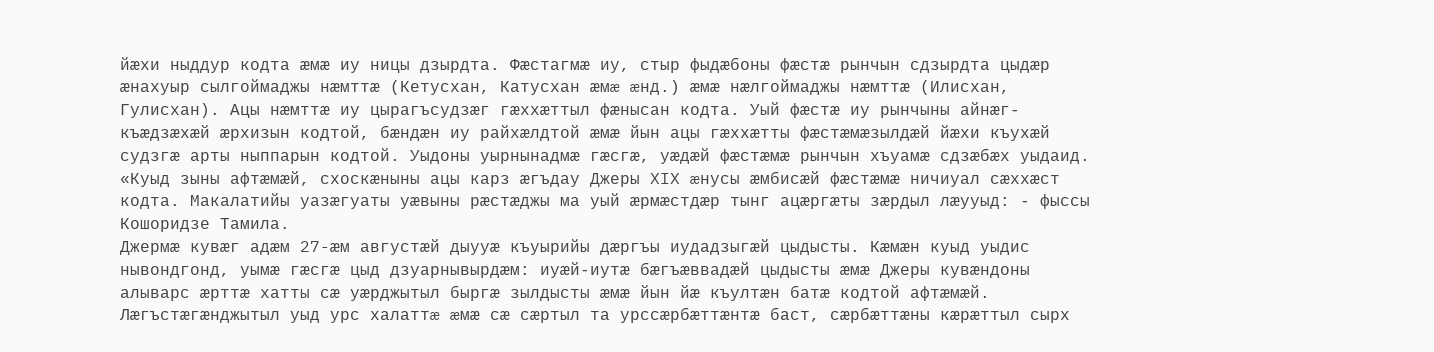йæхи ныддур кодта æмæ иу ницы дзырдта. Фæстагмæ иу, стыр фыдæбоны фæстæ рынчын сдзырдта цыдæр æнахуыр сылгоймаджы нæмттæ (Кетусхан, Катусхан æмæ æнд.) æмæ нæлгоймаджы нæмттæ (Илисхан, Гулисхан). Ацы нæмттæ иу цырагъсудзæг гæххæттыл фæнысан кодта. Уый фæстæ иу рынчыны айнæг-къæдзæхæй æрхизын кодтой, бæндæн иу райхæлдтой æмæ йын ацы гæххæтты фæстæмæзылдæй йæхи къухæй судзгæ арты ныппарын кодтой. Уыдоны уырнынадмæ гæсгæ, уæдæй фæстæмæ рынчын хъуамæ сдзæбæх уыдаид.
«Куыд зыны афтæмæй, схоскæныны ацы карз æгъдау Джеры XIX æнусы æмбисæй фæстæмæ ничиуал сæххæст кодта. Макалатийы уазæгуаты уæвыны рæстæджы ма уый æрмæстдæр тынг ацæргæты зæрдыл лæууыд: - фыссы Кошоридзе Тамила.
Джермæ кувæг адæм 27-æм августæй дыууæ къуырийы дæргъы иудадзыгæй цыдысты. Кæмæн куыд уыдис нывондгонд, уымæ гæсгæ цыд дзуарнывырдæм: иуæй-иутæ бæгъæввадæй цыдысты æмæ Джеры кувæндоны алыварс æрттæ хатты сæ уæрджытыл быргæ зылдысты æмæ йын йæ къултæн батæ кодтой афтæмæй. Лæгъстæгæнджытыл уыд урс халаттæ æмæ сæ сæртыл та урссæрбæттæнтæ баст, сæрбæттæны кæрæттыл сырх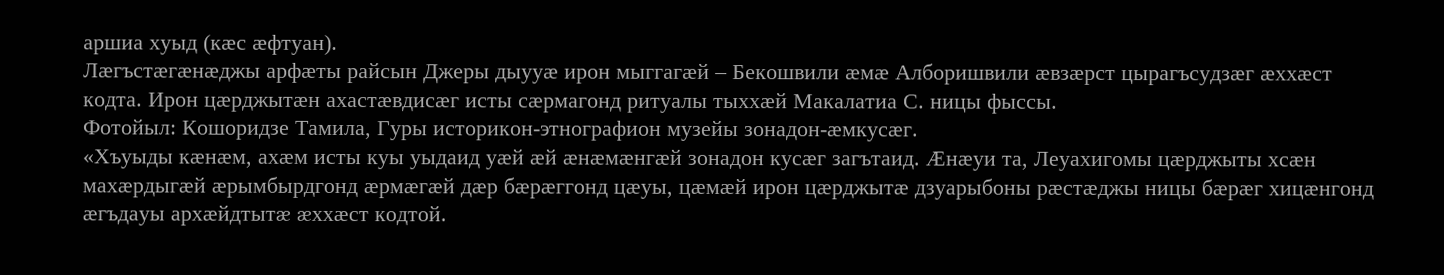аршиа хуыд (кæс æфтуан).
Лæгъстæгæнæджы арфæты райсын Джеры дыууæ ирон мыггагæй – Бекошвили æмæ Алборишвили æвзæрст цырагъсудзæг æххæст кодта. Ирон цæрджытæн ахастæвдисæг исты сæрмагонд ритуалы тыххæй Макалатиа С. ницы фыссы.
Фотойыл: Кошоридзе Тамила, Гуры историкон-этнографион музейы зонадон-æмкусæг.
«Хъуыды кæнæм, ахæм исты куы уыдаид уæй æй æнæмæнгæй зонадон кусæг загътаид. Æнæуи та, Леуахигомы цæрджыты хсæн махæрдыгæй æрымбырдгонд æрмæгæй дæр бæрæггонд цæуы, цæмæй ирон цæрджытæ дзуарыбоны рæстæджы ницы бæрæг хицæнгонд æгъдауы архæйдтытæ æххæст кодтой.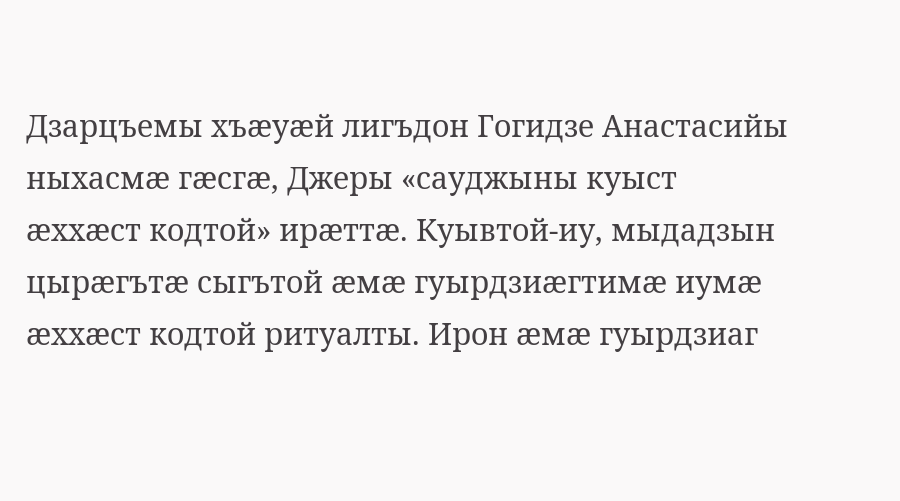Дзарцъемы хъæуæй лигъдон Гогидзе Анастасийы ныхасмæ гæсгæ, Джеры «сауджыны куыст æххæст кодтой» ирæттæ. Куывтой-иу, мыдадзын цырæгътæ сыгътой æмæ гуырдзиæгтимæ иумæ æххæст кодтой ритуалты. Ирон æмæ гуырдзиаг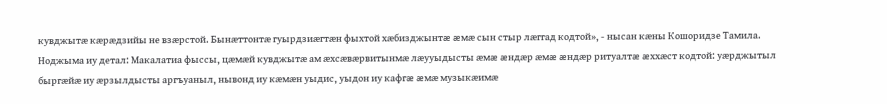кувджытæ кæрæдзийы не взæрстой. Бынæттонтæ гуырдзиæгтæн фыхтой хæбизджынтæ æмæ сын стыр лæггад кодтой», - нысан кæны Кошоридзе Тамила.
Ноджыма иу детал: Макалатиа фыссы, цæмæй кувджытæ ам æхсæвæрвитынмæ лæууыдысты æмæ æндæр æмæ æндæр ритуалтæ æххæст кодтой: уæрджытыл быргæйæ иу æрзылдысты аргъуаныл, нывонд иу кæмæн уыдис, уыдон иу кафгæ æмæ музыкæимæ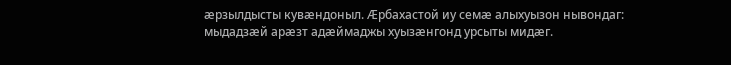æрзылдысты кувæндоныл. Æрбахастой иу семæ алыхуызон нывондаг: мыдадзæй арæзт адæймаджы хуызæнгонд урсыты мидæг.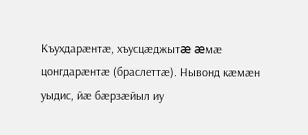Къухдарæнтæ, хъусцæджытæ æмæ цонгдарæнтæ (браслеттæ). Нывонд кæмæн уыдис, йæ бæрзæйыл иу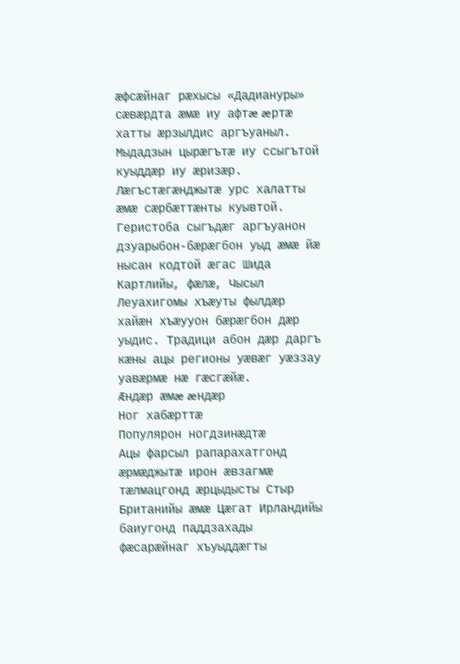æфсæйнаг рæхысы «Дадиануры» сæвæрдта æмæ иу афтæ æртæ хатты æрзылдис аргъуаныл. Мыдадзын цырæгътæ иу ссыгътой куыддæр иу æризæр. Лæгъстæгæнджытæ урс халатты æмæ сæрбæттæнты куывтой.
Геристоба сыгъдæг аргъуанон дзуарыбон-бæрæгбон уыд æмæ йæ нысан кодтой æгас Шида Картлийы, фæлæ, Чысыл Леуахигомы хъæуты фылдæр хайæн хъæууон бæрæгбон дæр уыдис. Традици абон дæр даргъ кæны ацы регионы уæвæг уæззау уавæрмæ нæ гæсгæйæ.
Æндæр æмæ æндæр
Ног хабæрттæ
Популярон ногдзинæдтæ
Ацы фарсыл рапарахатгонд æрмæджытæ ирон æвзагмæ тæлмацгонд æрцыдысты Стыр Британийы æмæ Цæгат Ирландийы баиугонд паддзахады фæсарæйнаг хъуыддæгты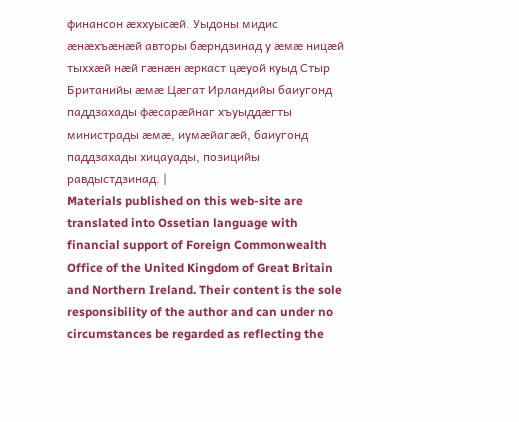финансон æххуысæй. Уыдоны мидис æнæхъæнæй авторы бæрндзинад у æмæ ницæй тыххæй нæй гæнæн æркаст цæуой куыд Стыр Британийы æмæ Цæгат Ирландийы баиугонд паддзахады фæсарæйнаг хъуыддæгты министрады æмæ, иумæйагæй, баиугонд паддзахады хицауады, позицийы равдыстдзинад. |
Materials published on this web-site are translated into Ossetian language with financial support of Foreign Commonwealth Office of the United Kingdom of Great Britain and Northern Ireland. Their content is the sole responsibility of the author and can under no circumstances be regarded as reflecting the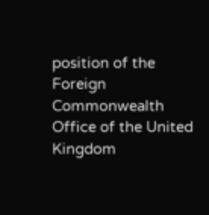position of the Foreign Commonwealth Office of the United Kingdom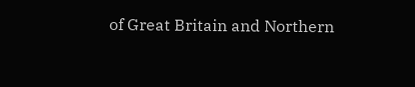of Great Britain and Northern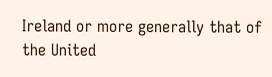Ireland or more generally that of the United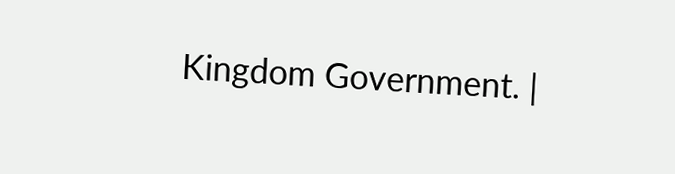Kingdom Government. |